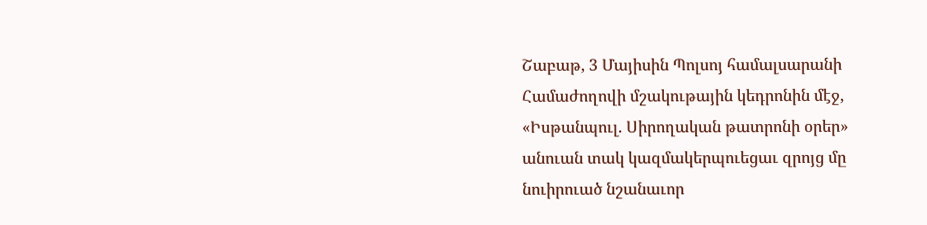Շաբաթ, 3 Մայիսին Պոլսոյ համալսարանի Համաժողովի մշակութային կեդրոնին մէջ, «Իսթանպուլ. Սիրողական թատրոնի օրեր» անուան տակ կազմակերպուեցաւ զրոյց մը նուիրուած նշանաւոր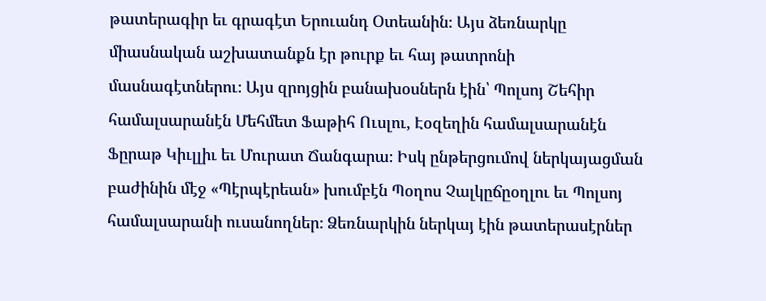թատերագիր եւ գրագէտ Երուանդ Օտեանին։ Այս ձեռնարկը միասնական աշխատանքն էր թուրք եւ հայ թատրոնի մասնագէտներու։ Այս զրոյցին բանախօսներն էին՝ Պոլսոյ Շեհիր համալսարանէն Մեհմետ Ֆաթիհ Ուսլու, Էօզեղին համալսարանէն Ֆըրաթ Կիւլլիւ եւ Մուրատ Ճանգարա։ Իսկ ընթերցումով ներկայացման բաժինին մէջ «Պէրպէրեան» խումբէն Պօղոս Չալկըճըօղլու եւ Պոլսոյ համալսարանի ուսանողներ։ Ձեռնարկին ներկայ էին թատերասէրներ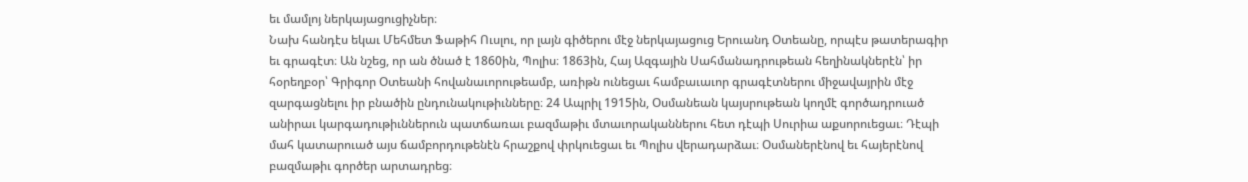եւ մամլոյ ներկայացուցիչներ։
Նախ հանդէս եկաւ Մեհմետ Ֆաթիհ Ուսլու, որ լայն գիծերու մէջ ներկայացուց Երուանդ Օտեանը, որպէս թատերագիր եւ գրագէտ։ Ան նշեց, որ ան ծնած է 1860ին, Պոլիս։ 1863ին, Հայ Ազգային Սահմանադրութեան հեղինակներէն՝ իր հօրեղբօր՝ Գրիգոր Օտեանի հովանաւորութեամբ, առիթն ունեցաւ համբաւաւոր գրագէտներու միջավայրին մէջ զարգացնելու իր բնածին ընդունակութիւնները։ 24 Ապրիլ 1915ին, Օսմանեան կայսրութեան կողմէ գործադրուած անիրաւ կարգադութիւններուն պատճառաւ բազմաթիւ մտաւորականներու հետ դէպի Սուրիա աքսորուեցաւ։ Դէպի մահ կատարուած այս ճամբորդութենէն հրաշքով փրկուեցաւ եւ Պոլիս վերադարձաւ։ Օսմաներէնով եւ հայերէնով բազմաթիւ գործեր արտադրեց։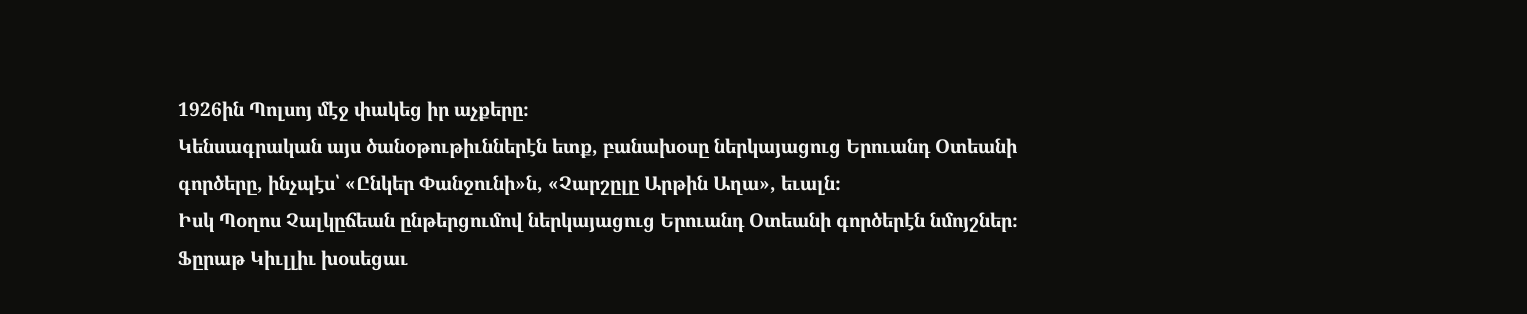1926ին Պոլսոյ մէջ փակեց իր աչքերը։
Կենսագրական այս ծանօթութիւններէն ետք, բանախօսը ներկայացուց Երուանդ Օտեանի գործերը, ինչպէս՝ «Ընկեր Փանջունի»ն, «Չարշըլը Արթին Աղա», եւալն։
Իսկ Պօղոս Չալկըճեան ընթերցումով ներկայացուց Երուանդ Օտեանի գործերէն նմոյշներ։
Ֆըրաթ Կիւլլիւ խօսեցաւ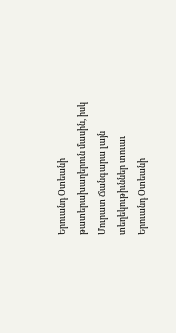Երուանդ Օտեանի թատերախաղերուն մասին, իսկ Մուրատ Ճանգարա լայն տեղեկութիւններ տուաւ Երուանդ Օտեանի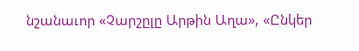նշանաւոր «Չարշըլը Արթին Աղա», «Ընկեր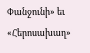Փանջունի» եւ «Հերոսախաղ»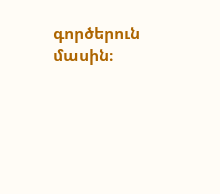գործերուն մասին։